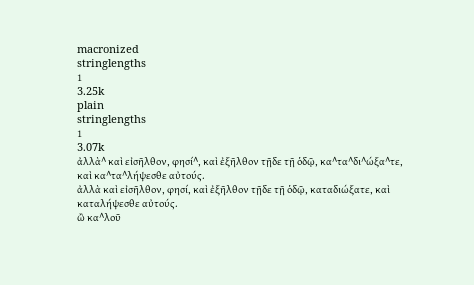macronized
stringlengths
1
3.25k
plain
stringlengths
1
3.07k
ἀλλὰ^ καὶ εἰσῆλθον, φησί^, καὶ ἐξῆλθον τῇδε τῇ ὁδῷ, κα^τα^δι^ώξα^τε, καὶ κα^τα^λήψεσθε αὐτούς.
ἀλλὰ καὶ εἰσῆλθον, φησί, καὶ ἐξῆλθον τῇδε τῇ ὁδῷ, καταδιώξατε, καὶ καταλήψεσθε αὐτούς.
ὢ κα^λοῦ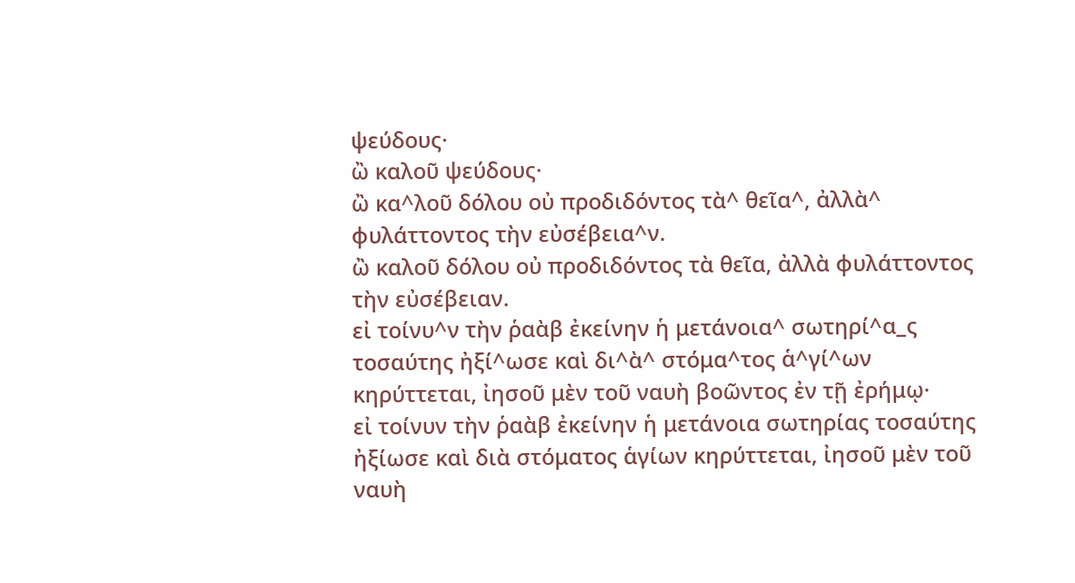ψεύδους·
ὢ καλοῦ ψεύδους·
ὢ κα^λοῦ δόλου οὐ προδιδόντος τὰ^ θεῖα^, ἀλλὰ^ φυλάττοντος τὴν εὐσέβεια^ν.
ὢ καλοῦ δόλου οὐ προδιδόντος τὰ θεῖα, ἀλλὰ φυλάττοντος τὴν εὐσέβειαν.
εἰ τοίνυ^ν τὴν ῥαὰβ ἐκείνην ἡ μετάνοια^ σωτηρί^α_ς τοσαύτης ἠξί^ωσε καὶ δι^ὰ^ στόμα^τος ἁ^γί^ων κηρύττεται, ἰησοῦ μὲν τοῦ ναυὴ βοῶντος ἐν τῇ ἐρήμῳ·
εἰ τοίνυν τὴν ῥαὰβ ἐκείνην ἡ μετάνοια σωτηρίας τοσαύτης ἠξίωσε καὶ διὰ στόματος ἁγίων κηρύττεται, ἰησοῦ μὲν τοῦ ναυὴ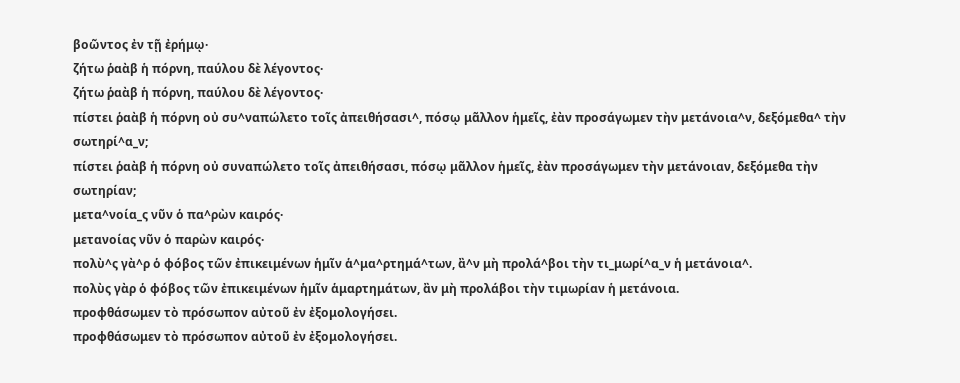βοῶντος ἐν τῇ ἐρήμῳ·
ζήτω ῥαὰβ ἡ πόρνη, παύλου δὲ λέγοντος·
ζήτω ῥαὰβ ἡ πόρνη, παύλου δὲ λέγοντος·
πίστει ῥαὰβ ἡ πόρνη οὐ συ^ναπώλετο τοῖς ἀπειθήσασι^, πόσῳ μᾶλλον ἡμεῖς, ἐὰν προσάγωμεν τὴν μετάνοια^ν, δεξόμεθα^ τὴν σωτηρί^α_ν;
πίστει ῥαὰβ ἡ πόρνη οὐ συναπώλετο τοῖς ἀπειθήσασι, πόσῳ μᾶλλον ἡμεῖς, ἐὰν προσάγωμεν τὴν μετάνοιαν, δεξόμεθα τὴν σωτηρίαν;
μετα^νοία_ς νῦν ὁ πα^ρὼν καιρός·
μετανοίας νῦν ὁ παρὼν καιρός·
πολὺ^ς γὰ^ρ ὁ φόβος τῶν ἐπικειμένων ἡμῖν ἁ^μα^ρτημά^των, ἂ^ν μὴ προλά^βοι τὴν τι_μωρί^α_ν ἡ μετάνοια^.
πολὺς γὰρ ὁ φόβος τῶν ἐπικειμένων ἡμῖν ἁμαρτημάτων, ἂν μὴ προλάβοι τὴν τιμωρίαν ἡ μετάνοια.
προφθάσωμεν τὸ πρόσωπον αὐτοῦ ἐν ἐξομολογήσει.
προφθάσωμεν τὸ πρόσωπον αὐτοῦ ἐν ἐξομολογήσει.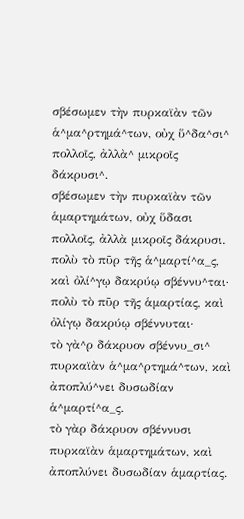σβέσωμεν τὴν πυρκαϊὰν τῶν ἁ^μα^ρτημά^των, οὐχ ὕ^δα^σι^ πολλοῖς, ἀλλὰ^ μικροῖς δάκρυσι^.
σβέσωμεν τὴν πυρκαϊὰν τῶν ἁμαρτημάτων, οὐχ ὕδασι πολλοῖς, ἀλλὰ μικροῖς δάκρυσι.
πολὺ τὸ πῦρ τῆς ἁ^μαρτί^α_ς, καὶ ὀλί^γῳ δακρύῳ σβέννυ^ται·
πολὺ τὸ πῦρ τῆς ἁμαρτίας, καὶ ὀλίγῳ δακρύῳ σβέννυται·
τὸ γὰ^ρ δάκρυον σβέννυ_σι^ πυρκαϊὰν ἁ^μα^ρτημά^των, καὶ ἀποπλύ^νει δυσωδίαν ἁ^μαρτί^α_ς.
τὸ γὰρ δάκρυον σβέννυσι πυρκαϊὰν ἁμαρτημάτων, καὶ ἀποπλύνει δυσωδίαν ἁμαρτίας.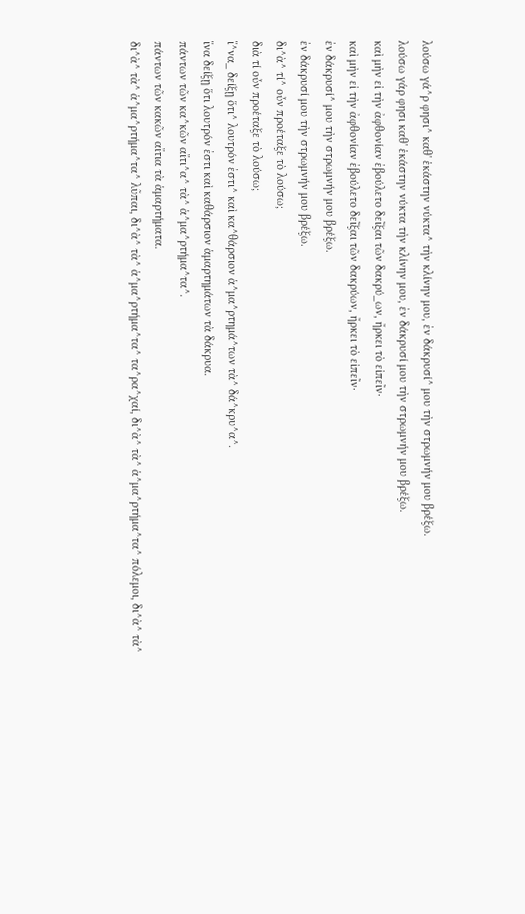λούσω γά^ρ φησι^ καθ' ἑκάστην νύκτα^ τὴν κλίνην μου, ἐν δάκρυσί^ μου τὴν στρωμνήν μου βρέξω.
λούσω γάρ φησι καθ' ἑκάστην νύκτα τὴν κλίνην μου, ἐν δάκρυσί μου τὴν στρωμνήν μου βρέξω.
καὶ μὴν εἰ τὴν ἀφθονίαν ἐβούλετο δεῖξαι τῶν δακρύ_ων, ἤρκει τὸ εἰπεῖν·
καὶ μὴν εἰ τὴν ἀφθονίαν ἐβούλετο δεῖξαι τῶν δακρύων, ἤρκει τὸ εἰπεῖν·
ἐν δάκρυσί^ μου τὴν στρωμνήν μου βρέξω.
ἐν δάκρυσί μου τὴν στρωμνήν μου βρέξω.
δι^ὰ^ τί^ οὖν προέταξε τὸ λούσω;
διὰ τί οὖν προέταξε τὸ λούσω;
ἵ^να_ δείξῃ ὅτι^ λουτρόν ἐστι^ καὶ κα^θάρσιον ἁ^μα^ρτημά^των τὰ^ δά^κρυ^α^.
ἵνα δείξῃ ὅτι λουτρόν ἐστι καὶ καθάρσιον ἁμαρτημάτων τὰ δάκρυα.
πάντων τῶν κα^κῶν αἴτι^α^ τὰ^ ἁ^μα^ρτήμα^τα^.
πάντων τῶν κακῶν αἴτια τὰ ἁμαρτήματα.
δι^ὰ^ τὰ^ ἁ^μα^ρτήμα^τα^ λῦπαι, δι^ὰ^ τὰ^ ἁ^μα^ρτήμα^τα^ τα^ρα^χαί, δι^ὰ^ τὰ^ ἁ^μα^ρτήμα^τα^ πόλεμοι, δι^ὰ^ τὰ^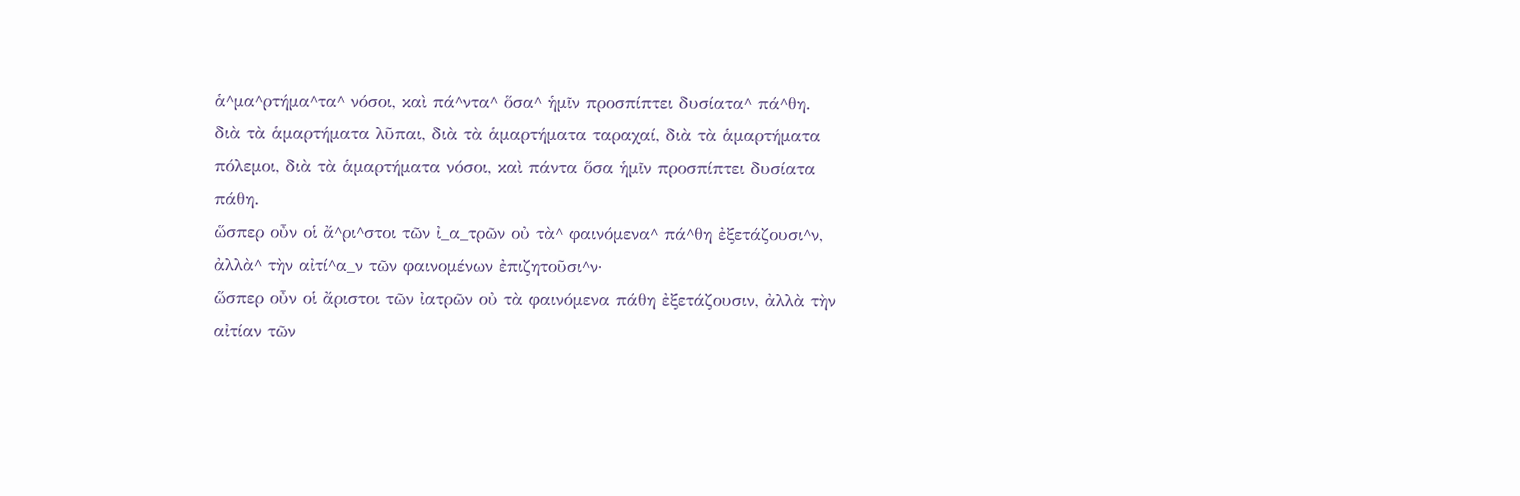ἁ^μα^ρτήμα^τα^ νόσοι, καὶ πά^ντα^ ὅσα^ ἡμῖν προσπίπτει δυσίατα^ πά^θη.
διὰ τὰ ἁμαρτήματα λῦπαι, διὰ τὰ ἁμαρτήματα ταραχαί, διὰ τὰ ἁμαρτήματα πόλεμοι, διὰ τὰ ἁμαρτήματα νόσοι, καὶ πάντα ὅσα ἡμῖν προσπίπτει δυσίατα πάθη.
ὥσπερ οὖν οἱ ἄ^ρι^στοι τῶν ἰ_α_τρῶν οὐ τὰ^ φαινόμενα^ πά^θη ἐξετάζουσι^ν, ἀλλὰ^ τὴν αἰτί^α_ν τῶν φαινομένων ἐπιζητοῦσι^ν·
ὥσπερ οὖν οἱ ἄριστοι τῶν ἰατρῶν οὐ τὰ φαινόμενα πάθη ἐξετάζουσιν, ἀλλὰ τὴν αἰτίαν τῶν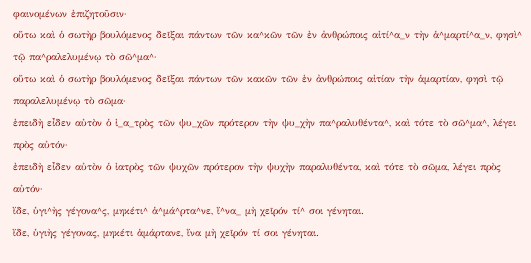φαινομένων ἐπιζητοῦσιν·
οὕτω καὶ ὁ σωτὴρ βουλόμενος δεῖξαι πάντων τῶν κα^κῶν τῶν ἐν ἀνθρώποις αἰτί^α_ν τὴν ἁ^μαρτί^α_ν, φησὶ^ τῷ πα^ραλελυμένῳ τὸ σῶ^μα^·
οὕτω καὶ ὁ σωτὴρ βουλόμενος δεῖξαι πάντων τῶν κακῶν τῶν ἐν ἀνθρώποις αἰτίαν τὴν ἁμαρτίαν, φησὶ τῷ παραλελυμένῳ τὸ σῶμα·
ἐπειδὴ εἶδεν αὐτὸν ὁ ἰ_α_τρὸς τῶν ψυ_χῶν πρότερον τὴν ψυ_χὴν πα^ραλυθέντα^, καὶ τότε τὸ σῶ^μα^, λέγει πρὸς αὐτόν·
ἐπειδὴ εἶδεν αὐτὸν ὁ ἰατρὸς τῶν ψυχῶν πρότερον τὴν ψυχὴν παραλυθέντα, καὶ τότε τὸ σῶμα, λέγει πρὸς αὐτόν·
ἴδε, ὑγι^ὴς γέγονα^ς, μηκέτι^ ἁ^μά^ρτα^νε, ἵ^να_ μὴ χεῖρόν τί^ σοι γένηται.
ἴδε, ὑγιὴς γέγονας, μηκέτι ἁμάρτανε, ἵνα μὴ χεῖρόν τί σοι γένηται.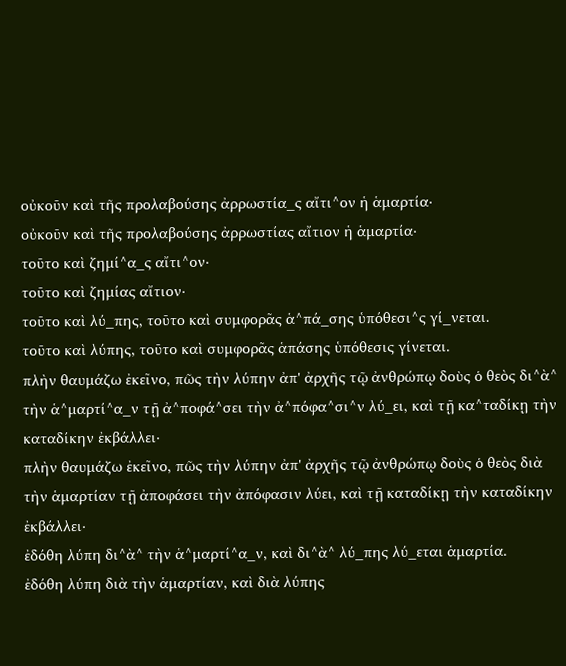οὐκοῦν καὶ τῆς προλαβούσης ἀρρωστία_ς αἴτι^ον ἡ ἁμαρτία·
οὐκοῦν καὶ τῆς προλαβούσης ἀρρωστίας αἴτιον ἡ ἁμαρτία·
τοῦτο καὶ ζημί^α_ς αἴτι^ον·
τοῦτο καὶ ζημίας αἴτιον·
τοῦτο καὶ λύ_πης, τοῦτο καὶ συμφορᾶς ἁ^πά_σης ὑπόθεσι^ς γί_νεται.
τοῦτο καὶ λύπης, τοῦτο καὶ συμφορᾶς ἁπάσης ὑπόθεσις γίνεται.
πλὴν θαυμάζω ἐκεῖνο, πῶς τὴν λύπην ἀπ' ἀρχῆς τῷ ἀνθρώπῳ δοὺς ὁ θεὸς δι^ὰ^ τὴν ἁ^μαρτί^α_ν τῇ ἀ^ποφά^σει τὴν ἀ^πόφα^σι^ν λύ_ει, καὶ τῇ κα^ταδίκῃ τὴν καταδίκην ἐκβάλλει·
πλὴν θαυμάζω ἐκεῖνο, πῶς τὴν λύπην ἀπ' ἀρχῆς τῷ ἀνθρώπῳ δοὺς ὁ θεὸς διὰ τὴν ἁμαρτίαν τῇ ἀποφάσει τὴν ἀπόφασιν λύει, καὶ τῇ καταδίκῃ τὴν καταδίκην ἐκβάλλει·
ἐδόθη λύπη δι^ὰ^ τὴν ἁ^μαρτί^α_ν, καὶ δι^ὰ^ λύ_πης λύ_εται ἁμαρτία.
ἐδόθη λύπη διὰ τὴν ἁμαρτίαν, καὶ διὰ λύπης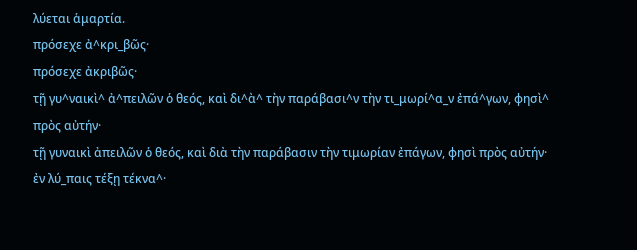λύεται ἁμαρτία.
πρόσεχε ἀ^κρι_βῶς·
πρόσεχε ἀκριβῶς·
τῇ γυ^ναικὶ^ ἀ^πειλῶν ὁ θεός, καὶ δι^ὰ^ τὴν παράβασι^ν τὴν τι_μωρί^α_ν ἐπά^γων, φησὶ^ πρὸς αὐτήν·
τῇ γυναικὶ ἀπειλῶν ὁ θεός, καὶ διὰ τὴν παράβασιν τὴν τιμωρίαν ἐπάγων, φησὶ πρὸς αὐτήν·
ἐν λύ_παις τέξῃ τέκνα^·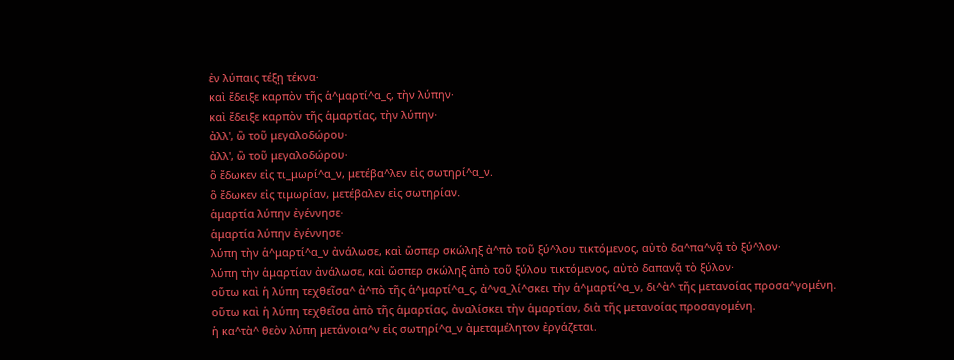ἐν λύπαις τέξῃ τέκνα·
καὶ ἔδειξε καρπὸν τῆς ἁ^μαρτί^α_ς, τὴν λύπην·
καὶ ἔδειξε καρπὸν τῆς ἁμαρτίας, τὴν λύπην·
ἀλλ', ὢ τοῦ μεγαλοδώρου·
ἀλλ', ὢ τοῦ μεγαλοδώρου·
ὃ ἔδωκεν εἰς τι_μωρί^α_ν, μετέβα^λεν εἰς σωτηρί^α_ν.
ὃ ἔδωκεν εἰς τιμωρίαν, μετέβαλεν εἰς σωτηρίαν.
ἁμαρτία λύπην ἐγέννησε·
ἁμαρτία λύπην ἐγέννησε·
λύπη τὴν ἁ^μαρτί^α_ν ἀνάλωσε, καὶ ὥσπερ σκώληξ ἀ^πὸ τοῦ ξύ^λου τικτόμενος, αὐτὸ δα^πα^νᾷ τὸ ξύ^λον·
λύπη τὴν ἁμαρτίαν ἀνάλωσε, καὶ ὥσπερ σκώληξ ἀπὸ τοῦ ξύλου τικτόμενος, αὐτὸ δαπανᾷ τὸ ξύλον·
οὕτω καὶ ἡ λύπη τεχθεῖσα^ ἀ^πὸ τῆς ἁ^μαρτί^α_ς, ἀ^να_λί^σκει τὴν ἁ^μαρτί^α_ν, δι^ὰ^ τῆς μετανοίας προσα^γομένη.
οὕτω καὶ ἡ λύπη τεχθεῖσα ἀπὸ τῆς ἁμαρτίας, ἀναλίσκει τὴν ἁμαρτίαν, διὰ τῆς μετανοίας προσαγομένη.
ἡ κα^τὰ^ θεὸν λύπη μετάνοια^ν εἰς σωτηρί^α_ν ἀμεταμέλητον ἐργάζεται.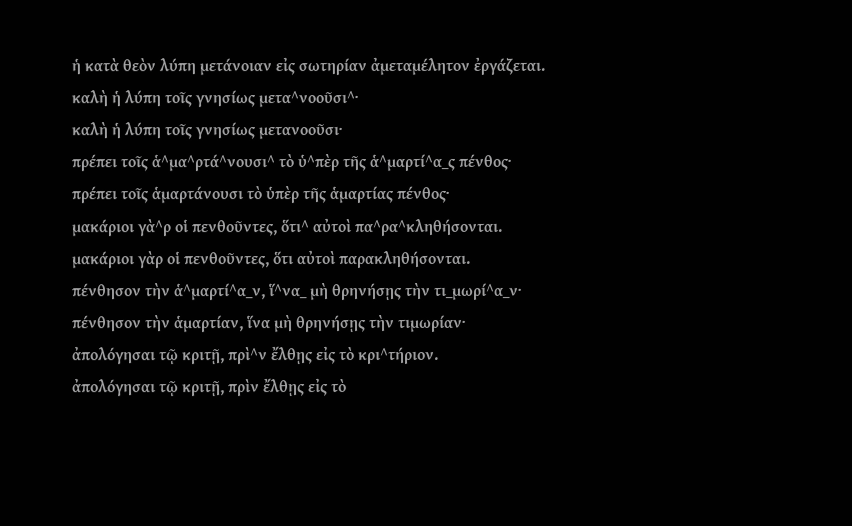ἡ κατὰ θεὸν λύπη μετάνοιαν εἰς σωτηρίαν ἀμεταμέλητον ἐργάζεται.
καλὴ ἡ λύπη τοῖς γνησίως μετα^νοοῦσι^·
καλὴ ἡ λύπη τοῖς γνησίως μετανοοῦσι·
πρέπει τοῖς ἁ^μα^ρτά^νουσι^ τὸ ὑ^πὲρ τῆς ἁ^μαρτί^α_ς πένθος·
πρέπει τοῖς ἁμαρτάνουσι τὸ ὑπὲρ τῆς ἁμαρτίας πένθος·
μακάριοι γὰ^ρ οἱ πενθοῦντες, ὅτι^ αὐτοὶ πα^ρα^κληθήσονται.
μακάριοι γὰρ οἱ πενθοῦντες, ὅτι αὐτοὶ παρακληθήσονται.
πένθησον τὴν ἁ^μαρτί^α_ν, ἵ^να_ μὴ θρηνήσῃς τὴν τι_μωρί^α_ν·
πένθησον τὴν ἁμαρτίαν, ἵνα μὴ θρηνήσῃς τὴν τιμωρίαν·
ἀπολόγησαι τῷ κριτῇ, πρὶ^ν ἔλθῃς εἰς τὸ κρι^τήριον.
ἀπολόγησαι τῷ κριτῇ, πρὶν ἔλθῃς εἰς τὸ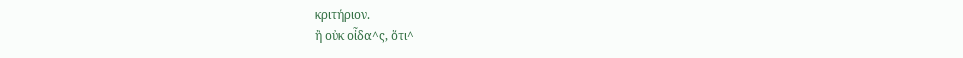κριτήριον.
ἢ οὐκ οἶδα^ς, ὅτι^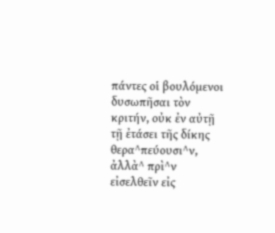πάντες οἱ βουλόμενοι δυσωπῆσαι τὸν κριτήν, οὐκ ἐν αὐτῇ τῇ ἐτάσει τῆς δίκης θερα^πεύουσι^ν, ἀλλὰ^ πρὶ^ν εἰσελθεῖν εἰς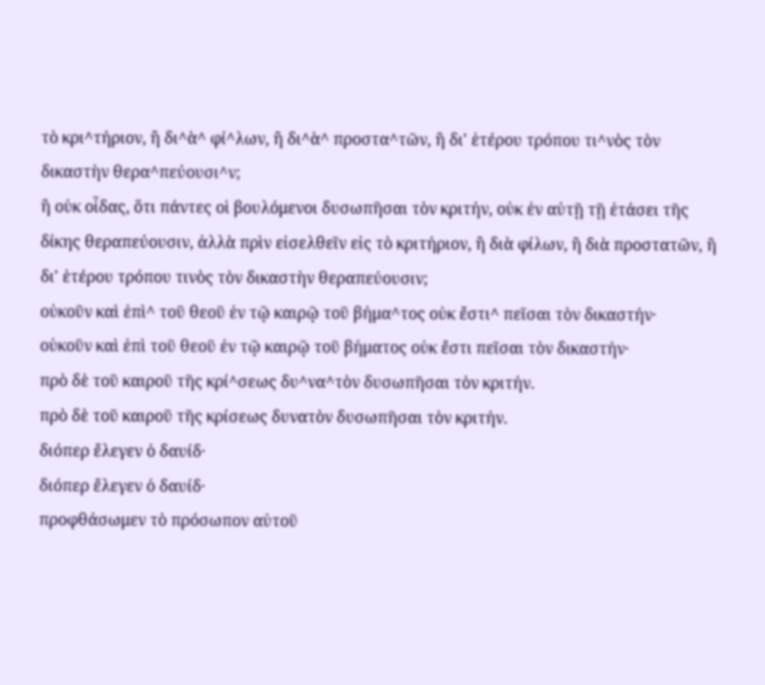τὸ κρι^τήριον, ἢ δι^ὰ^ φί^λων, ἢ δι^ὰ^ προστα^τῶν, ἢ δι' ἑτέρου τρόπου τι^νὸς τὸν δικαστὴν θερα^πεύουσι^ν;
ἢ οὐκ οἶδας, ὅτι πάντες οἱ βουλόμενοι δυσωπῆσαι τὸν κριτήν, οὐκ ἐν αὐτῇ τῇ ἐτάσει τῆς δίκης θεραπεύουσιν, ἀλλὰ πρὶν εἰσελθεῖν εἰς τὸ κριτήριον, ἢ διὰ φίλων, ἢ διὰ προστατῶν, ἢ δι' ἑτέρου τρόπου τινὸς τὸν δικαστὴν θεραπεύουσιν;
οὐκοῦν καὶ ἐπὶ^ τοῦ θεοῦ ἐν τῷ καιρῷ τοῦ βήμα^τος οὐκ ἔστι^ πεῖσαι τὸν δικαστήν·
οὐκοῦν καὶ ἐπὶ τοῦ θεοῦ ἐν τῷ καιρῷ τοῦ βήματος οὐκ ἔστι πεῖσαι τὸν δικαστήν·
πρὸ δὲ τοῦ καιροῦ τῆς κρί^σεως δυ^να^τὸν δυσωπῆσαι τὸν κριτήν.
πρὸ δὲ τοῦ καιροῦ τῆς κρίσεως δυνατὸν δυσωπῆσαι τὸν κριτήν.
διόπερ ἔλεγεν ὁ δαυίδ·
διόπερ ἔλεγεν ὁ δαυίδ·
προφθάσωμεν τὸ πρόσωπον αὐτοῦ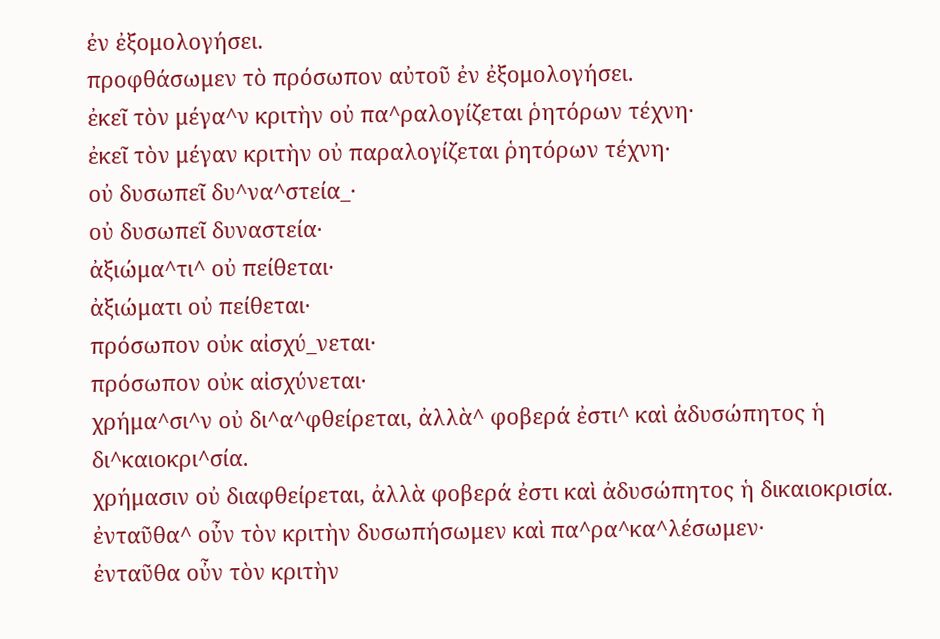ἐν ἐξομολογήσει.
προφθάσωμεν τὸ πρόσωπον αὐτοῦ ἐν ἐξομολογήσει.
ἐκεῖ τὸν μέγα^ν κριτὴν οὐ πα^ραλογίζεται ῥητόρων τέχνη·
ἐκεῖ τὸν μέγαν κριτὴν οὐ παραλογίζεται ῥητόρων τέχνη·
οὐ δυσωπεῖ δυ^να^στεία_·
οὐ δυσωπεῖ δυναστεία·
ἀξιώμα^τι^ οὐ πείθεται·
ἀξιώματι οὐ πείθεται·
πρόσωπον οὐκ αἰσχύ_νεται·
πρόσωπον οὐκ αἰσχύνεται·
χρήμα^σι^ν οὐ δι^α^φθείρεται, ἀλλὰ^ φοβερά ἐστι^ καὶ ἀδυσώπητος ἡ δι^καιοκρι^σία.
χρήμασιν οὐ διαφθείρεται, ἀλλὰ φοβερά ἐστι καὶ ἀδυσώπητος ἡ δικαιοκρισία.
ἐνταῦθα^ οὖν τὸν κριτὴν δυσωπήσωμεν καὶ πα^ρα^κα^λέσωμεν·
ἐνταῦθα οὖν τὸν κριτὴν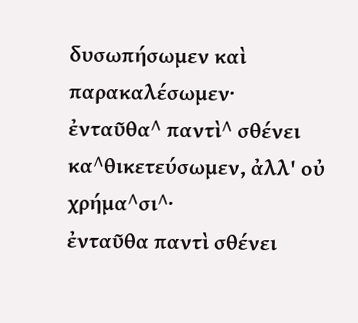δυσωπήσωμεν καὶ παρακαλέσωμεν·
ἐνταῦθα^ παντὶ^ σθένει κα^θικετεύσωμεν, ἀλλ' οὐ χρήμα^σι^·
ἐνταῦθα παντὶ σθένει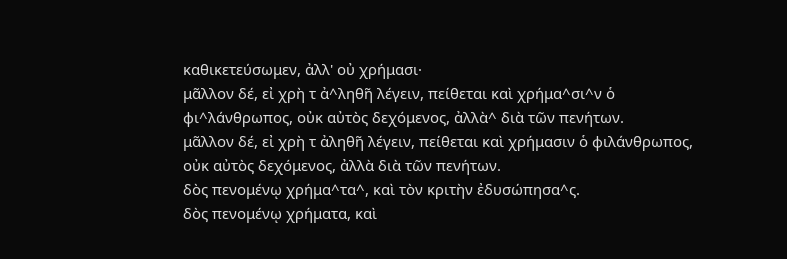καθικετεύσωμεν, ἀλλ' οὐ χρήμασι·
μᾶλλον δέ, εἰ χρὴ τ ἀ^ληθῆ λέγειν, πείθεται καὶ χρήμα^σι^ν ὁ φι^λάνθρωπος, οὐκ αὐτὸς δεχόμενος, ἀλλὰ^ διὰ τῶν πενήτων.
μᾶλλον δέ, εἰ χρὴ τ ἀληθῆ λέγειν, πείθεται καὶ χρήμασιν ὁ φιλάνθρωπος, οὐκ αὐτὸς δεχόμενος, ἀλλὰ διὰ τῶν πενήτων.
δὸς πενομένῳ χρήμα^τα^, καὶ τὸν κριτὴν ἐδυσώπησα^ς.
δὸς πενομένῳ χρήματα, καὶ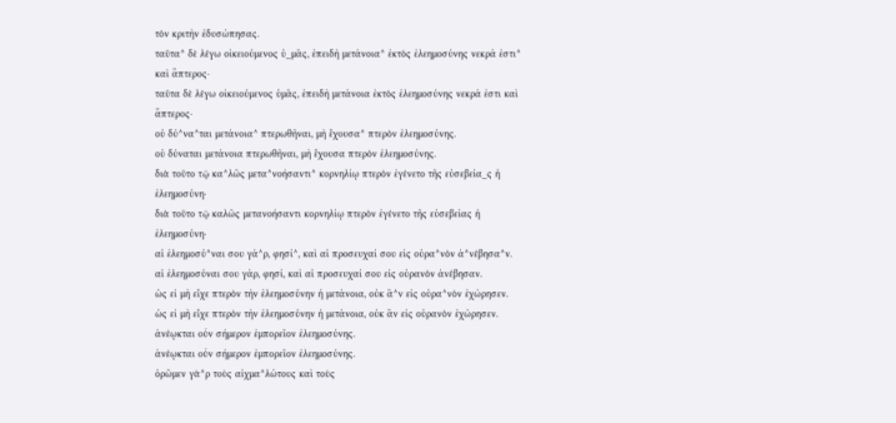τὸν κριτὴν ἐδυσώπησας.
ταῦτα^ δὲ λέγω οἰκειούμενος ὑ_μᾶς, ἐπειδὴ μετάνοια^ ἐκτὸς ἐλεημοσύνης νεκρά ἐστι^ καὶ ἄπτερος·
ταῦτα δὲ λέγω οἰκειούμενος ὑμᾶς, ἐπειδὴ μετάνοια ἐκτὸς ἐλεημοσύνης νεκρά ἐστι καὶ ἄπτερος·
οὐ δύ^να^ται μετάνοια^ πτερωθῆναι, μὴ ἔχουσα^ πτερὸν ἐλεημοσύνης.
οὐ δύναται μετάνοια πτερωθῆναι, μὴ ἔχουσα πτερὸν ἐλεημοσύνης.
διὰ τοῦτο τῷ κα^λῶς μετα^νοήσαντι^ κορνηλίῳ πτερὸν ἐγένετο τῆς εὐσεβεία_ς ἡ ἐλεημοσύνη·
διὰ τοῦτο τῷ καλῶς μετανοήσαντι κορνηλίῳ πτερὸν ἐγένετο τῆς εὐσεβείας ἡ ἐλεημοσύνη·
αἱ ἐλεημοσύ^ναι σου γά^ρ, φησί^, καὶ αἱ προσευχαί σου εἰς οὐρα^νὸν ἀ^νέβησα^ν.
αἱ ἐλεημοσύναι σου γάρ, φησί, καὶ αἱ προσευχαί σου εἰς οὐρανὸν ἀνέβησαν.
ὡς εἰ μὴ εἶχε πτερὸν τὴν ἐλεημοσύνην ἡ μετάνοια, οὐκ ἂ^ν εἰς οὐρα^νὸν ἐχώρησεν.
ὡς εἰ μὴ εἶχε πτερὸν τὴν ἐλεημοσύνην ἡ μετάνοια, οὐκ ἂν εἰς οὐρανὸν ἐχώρησεν.
ἀνέῳκται οὖν σήμερον ἐμπορεῖον ἐλεημοσύνης.
ἀνέῳκται οὖν σήμερον ἐμπορεῖον ἐλεημοσύνης.
ὁρῶμεν γὰ^ρ τοὺς αἰχμα^λώτους καὶ τοὺς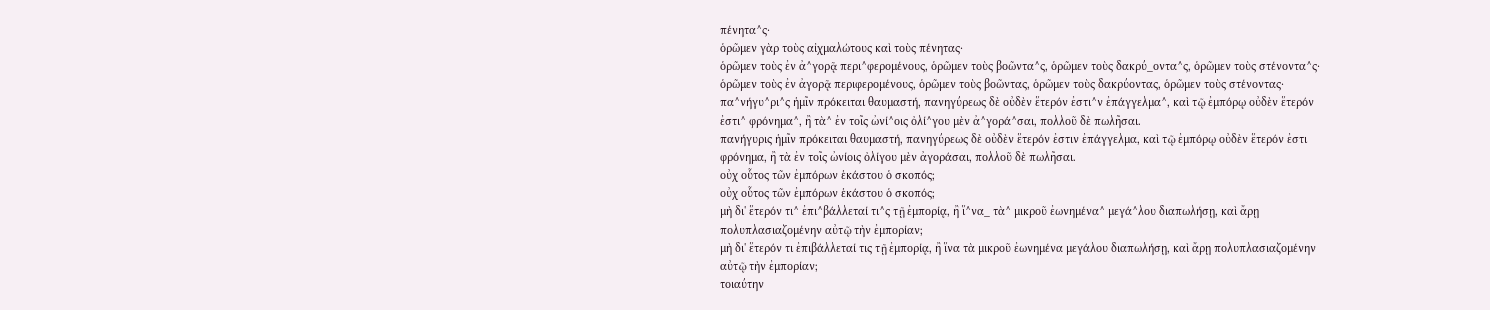πένητα^ς·
ὁρῶμεν γὰρ τοὺς αἰχμαλώτους καὶ τοὺς πένητας·
ὁρῶμεν τοὺς ἐν ἀ^γορᾷ περι^φερομένους, ὁρῶμεν τοὺς βοῶντα^ς, ὁρῶμεν τοὺς δακρύ_οντα^ς, ὁρῶμεν τοὺς στένοντα^ς·
ὁρῶμεν τοὺς ἐν ἀγορᾷ περιφερομένους, ὁρῶμεν τοὺς βοῶντας, ὁρῶμεν τοὺς δακρύοντας, ὁρῶμεν τοὺς στένοντας·
πα^νήγυ^ρι^ς ἡμῖν πρόκειται θαυμαστή, πανηγύρεως δὲ οὐδὲν ἕτερόν ἐστι^ν ἐπάγγελμα^, καὶ τῷ ἐμπόρῳ οὐδὲν ἕτερόν ἐστι^ φρόνημα^, ἢ τὰ^ ἐν τοῖς ὠνί^οις ὀλί^γου μὲν ἀ^γορά^σαι, πολλοῦ δὲ πωλῆσαι.
πανήγυρις ἡμῖν πρόκειται θαυμαστή, πανηγύρεως δὲ οὐδὲν ἕτερόν ἐστιν ἐπάγγελμα, καὶ τῷ ἐμπόρῳ οὐδὲν ἕτερόν ἐστι φρόνημα, ἢ τὰ ἐν τοῖς ὠνίοις ὀλίγου μὲν ἀγοράσαι, πολλοῦ δὲ πωλῆσαι.
οὐχ οὗτος τῶν ἐμπόρων ἑκάστου ὁ σκοπός;
οὐχ οὗτος τῶν ἐμπόρων ἑκάστου ὁ σκοπός;
μὴ δι' ἕτερόν τι^ ἐπι^βάλλεταί τι^ς τῇ ἐμπορίᾳ, ἢ ἵ^να_ τὰ^ μικροῦ ἐωνημένα^ μεγά^λου διαπωλήσῃ, καὶ ἄρῃ πολυπλασιαζομένην αὐτῷ τὴν ἐμπορίαν;
μὴ δι' ἕτερόν τι ἐπιβάλλεταί τις τῇ ἐμπορίᾳ, ἢ ἵνα τὰ μικροῦ ἐωνημένα μεγάλου διαπωλήσῃ, καὶ ἄρῃ πολυπλασιαζομένην αὐτῷ τὴν ἐμπορίαν;
τοιαύτην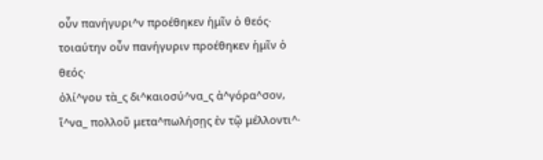οὖν πανήγυρι^ν προέθηκεν ἡμῖν ὁ θεός·
τοιαύτην οὖν πανήγυριν προέθηκεν ἡμῖν ὁ θεός·
ὀλί^γου τὰ_ς δι^καιοσύ^να_ς ἀ^γόρα^σον, ἵ^να_ πολλοῦ μετα^πωλήσῃς ἐν τῷ μέλλοντι^·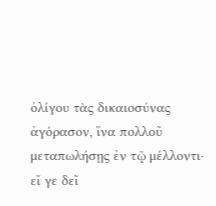ὀλίγου τὰς δικαιοσύνας ἀγόρασον, ἵνα πολλοῦ μεταπωλήσῃς ἐν τῷ μέλλοντι·
εἴ γε δεῖ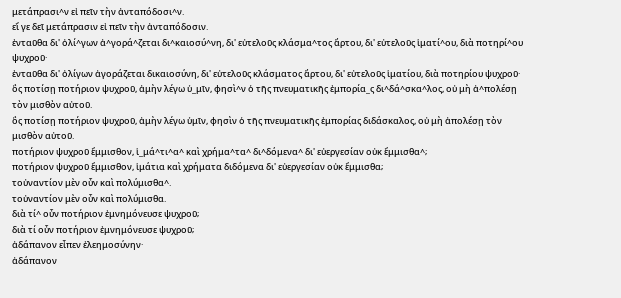μετάπρασι^ν εἰ πεῖν τὴν ἀνταπόδοσι^ν.
εἴ γε δεῖ μετάπρασιν εἰ πεῖν τὴν ἀνταπόδοσιν.
ἐνταῦθα δι' ὀλί^γων ἀ^γορά^ζεται δι^καιοσύ^νη, δι' εὐτελοῦς κλάσμα^τος ἄρτου, δι' εὐτελοῦς ἱματί^ου, διὰ ποτηρί^ου ψυχροῦ·
ἐνταῦθα δι' ὀλίγων ἀγοράζεται δικαιοσύνη, δι' εὐτελοῦς κλάσματος ἄρτου, δι' εὐτελοῦς ἱματίου, διὰ ποτηρίου ψυχροῦ·
ὃς ποτίσῃ ποτήριον ψυχροῦ, ἀμὴν λέγω ὑ_μῖν, φησὶ^ν ὁ τῆς πνευματικῆς ἐμπορία_ς δι^δά^σκα^λος, οὐ μὴ ἀ^πολέσῃ τὸν μισθὸν αὐτοῦ.
ὃς ποτίσῃ ποτήριον ψυχροῦ, ἀμὴν λέγω ὑμῖν, φησὶν ὁ τῆς πνευματικῆς ἐμπορίας διδάσκαλος, οὐ μὴ ἀπολέσῃ τὸν μισθὸν αὐτοῦ.
ποτήριον ψυχροῦ ἔμμισθον, ἱ_μά^τι^α^ καὶ χρήμα^τα^ δι^δόμενα^ δι' εὐεργεσίαν οὐκ ἔμμισθα^;
ποτήριον ψυχροῦ ἔμμισθον, ἱμάτια καὶ χρήματα διδόμενα δι' εὐεργεσίαν οὐκ ἔμμισθα;
τοὐναντίον μὲν οὖν καὶ πολύμισθα^.
τοὐναντίον μὲν οὖν καὶ πολύμισθα.
διὰ τί^ οὖν ποτήριον ἐμνημόνευσε ψυχροῦ;
διὰ τί οὖν ποτήριον ἐμνημόνευσε ψυχροῦ;
ἀδάπανον εἶπεν ἐλεημοσύνην·
ἀδάπανον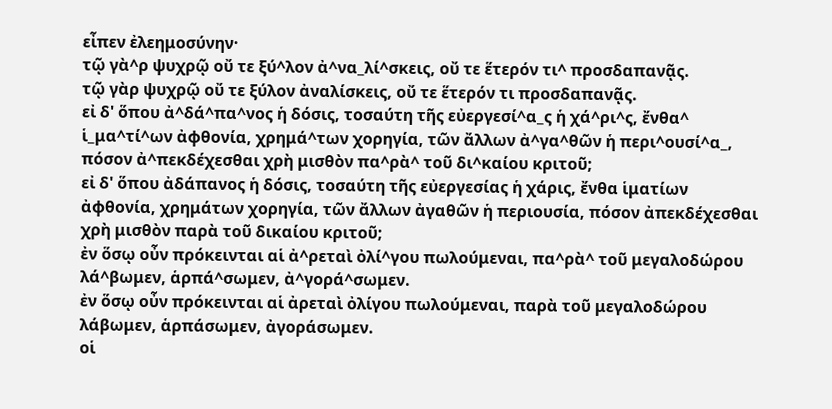εἶπεν ἐλεημοσύνην·
τῷ γὰ^ρ ψυχρῷ οὔ τε ξύ^λον ἀ^να_λί^σκεις, οὔ τε ἕτερόν τι^ προσδαπανᾷς.
τῷ γὰρ ψυχρῷ οὔ τε ξύλον ἀναλίσκεις, οὔ τε ἕτερόν τι προσδαπανᾷς.
εἰ δ' ὅπου ἀ^δά^πα^νος ἡ δόσις, τοσαύτη τῆς εὐεργεσί^α_ς ἡ χά^ρι^ς, ἔνθα^ ἱ_μα^τί^ων ἀφθονία, χρημά^των χορηγία, τῶν ἄλλων ἀ^γα^θῶν ἡ περι^ουσί^α_, πόσον ἀ^πεκδέχεσθαι χρὴ μισθὸν πα^ρὰ^ τοῦ δι^καίου κριτοῦ;
εἰ δ' ὅπου ἀδάπανος ἡ δόσις, τοσαύτη τῆς εὐεργεσίας ἡ χάρις, ἔνθα ἱματίων ἀφθονία, χρημάτων χορηγία, τῶν ἄλλων ἀγαθῶν ἡ περιουσία, πόσον ἀπεκδέχεσθαι χρὴ μισθὸν παρὰ τοῦ δικαίου κριτοῦ;
ἐν ὅσῳ οὖν πρόκεινται αἱ ἀ^ρεταὶ ὀλί^γου πωλούμεναι, πα^ρὰ^ τοῦ μεγαλοδώρου λά^βωμεν, ἁρπά^σωμεν, ἀ^γορά^σωμεν.
ἐν ὅσῳ οὖν πρόκεινται αἱ ἀρεταὶ ὀλίγου πωλούμεναι, παρὰ τοῦ μεγαλοδώρου λάβωμεν, ἁρπάσωμεν, ἀγοράσωμεν.
οἱ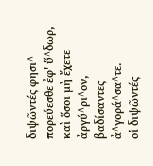διψῶντές φησι^ πορεύεσθε ἐφ' ὕ^δωρ, καὶ ὅσοι μὴ ἔχετε ἀργύ^ρι^ον, βαδίσαντες ἀ^γορά^σα^τε.
οἱ διψῶντές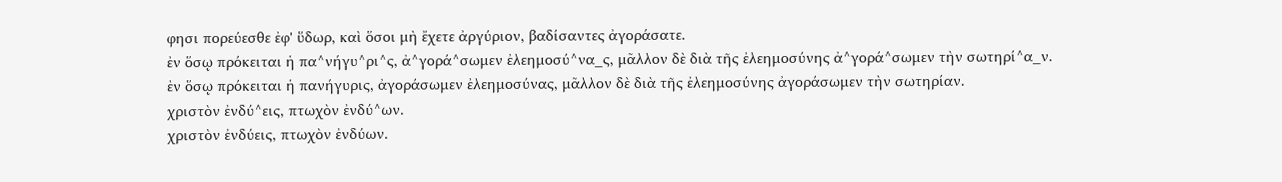φησι πορεύεσθε ἐφ' ὕδωρ, καὶ ὅσοι μὴ ἔχετε ἀργύριον, βαδίσαντες ἀγοράσατε.
ἐν ὅσῳ πρόκειται ἡ πα^νήγυ^ρι^ς, ἀ^γορά^σωμεν ἐλεημοσύ^να_ς, μᾶλλον δὲ διὰ τῆς ἐλεημοσύνης ἀ^γορά^σωμεν τὴν σωτηρί^α_ν.
ἐν ὅσῳ πρόκειται ἡ πανήγυρις, ἀγοράσωμεν ἐλεημοσύνας, μᾶλλον δὲ διὰ τῆς ἐλεημοσύνης ἀγοράσωμεν τὴν σωτηρίαν.
χριστὸν ἐνδύ^εις, πτωχὸν ἐνδύ^ων.
χριστὸν ἐνδύεις, πτωχὸν ἐνδύων.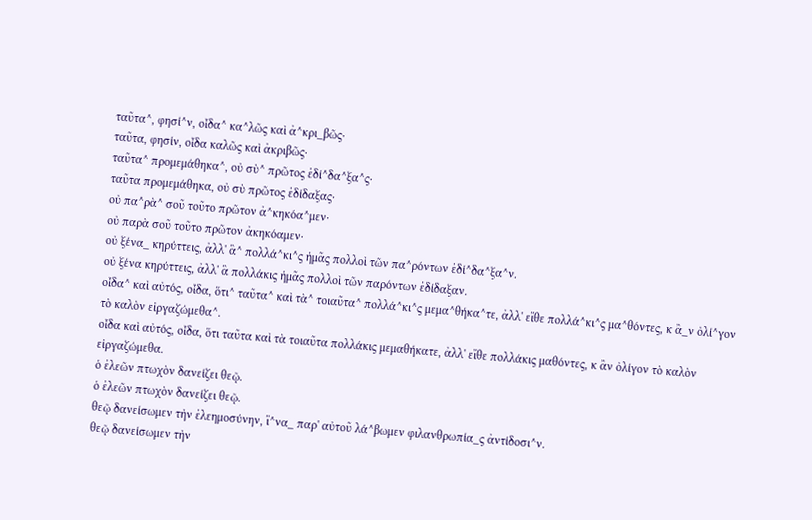ταῦτα^, φησί^ν, οἶδα^ κα^λῶς καὶ ἀ^κρι_βῶς·
ταῦτα, φησίν, οἶδα καλῶς καὶ ἀκριβῶς·
ταῦτα^ προμεμάθηκα^, οὐ σὺ^ πρῶτος ἐδί^δα^ξα^ς·
ταῦτα προμεμάθηκα, οὐ σὺ πρῶτος ἐδίδαξας·
οὐ πα^ρὰ^ σοῦ τοῦτο πρῶτον ἀ^κηκόα^μεν·
οὐ παρὰ σοῦ τοῦτο πρῶτον ἀκηκόαμεν·
οὐ ξένα_ κηρύττεις, ἀλλ' ἃ^ πολλά^κι^ς ἡμᾶς πολλοὶ τῶν πα^ρόντων ἐδί^δα^ξα^ν.
οὐ ξένα κηρύττεις, ἀλλ' ἃ πολλάκις ἡμᾶς πολλοὶ τῶν παρόντων ἐδίδαξαν.
οἶδα^ καὶ αὐτός, οἶδα, ὅτι^ ταῦτα^ καὶ τὰ^ τοιαῦτα^ πολλά^κι^ς μεμα^θήκα^τε, ἀλλ' εἴθε πολλά^κι^ς μα^θόντες, κ ἂ_ν ὀλί^γον τὸ καλὸν εἰργαζώμεθα^.
οἶδα καὶ αὐτός, οἶδα, ὅτι ταῦτα καὶ τὰ τοιαῦτα πολλάκις μεμαθήκατε, ἀλλ' εἴθε πολλάκις μαθόντες, κ ἂν ὀλίγον τὸ καλὸν εἰργαζώμεθα.
ὁ ἐλεῶν πτωχὸν δανείζει θεῷ.
ὁ ἐλεῶν πτωχὸν δανείζει θεῷ.
θεῷ δανείσωμεν τὴν ἐλεημοσύνην, ἵ^να_ παρ' αὐτοῦ λά^βωμεν φιλανθρωπία_ς ἀντίδοσι^ν.
θεῷ δανείσωμεν τὴν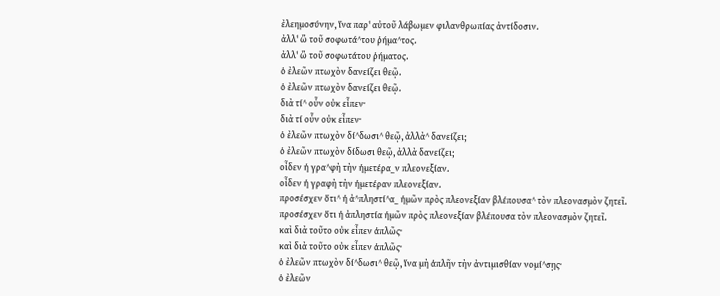ἐλεημοσύνην, ἵνα παρ' αὐτοῦ λάβωμεν φιλανθρωπίας ἀντίδοσιν.
ἀλλ' ὢ τοῦ σοφωτά^του ῥήμα^τος.
ἀλλ' ὢ τοῦ σοφωτάτου ῥήματος.
ὁ ἐλεῶν πτωχὸν δανείζει θεῷ.
ὁ ἐλεῶν πτωχὸν δανείζει θεῷ.
διὰ τί^ οὖν οὐκ εἶπεν·
διὰ τί οὖν οὐκ εἶπεν·
ὁ ἐλεῶν πτωχὸν δί^δωσι^ θεῷ, ἀλλὰ^ δανείζει;
ὁ ἐλεῶν πτωχὸν δίδωσι θεῷ, ἀλλὰ δανείζει;
οἶδεν ἡ γρα^φὴ τὴν ἡμετέρα_ν πλεονεξίαν.
οἶδεν ἡ γραφὴ τὴν ἡμετέραν πλεονεξίαν.
προσέσχεν ὅτι^ ἡ ἀ^πληστί^α_ ἡμῶν πρὸς πλεονεξίαν βλέπουσα^ τὸν πλεονασμὸν ζητεῖ.
προσέσχεν ὅτι ἡ ἀπληστία ἡμῶν πρὸς πλεονεξίαν βλέπουσα τὸν πλεονασμὸν ζητεῖ.
καὶ διὰ τοῦτο οὐκ εἶπεν ἁπλῶς·
καὶ διὰ τοῦτο οὐκ εἶπεν ἁπλῶς·
ὁ ἐλεῶν πτωχὸν δί^δωσι^ θεῷ, ἵνα μὴ ἁπλῆν τὴν ἀντιμισθίαν νομί^σῃς·
ὁ ἐλεῶν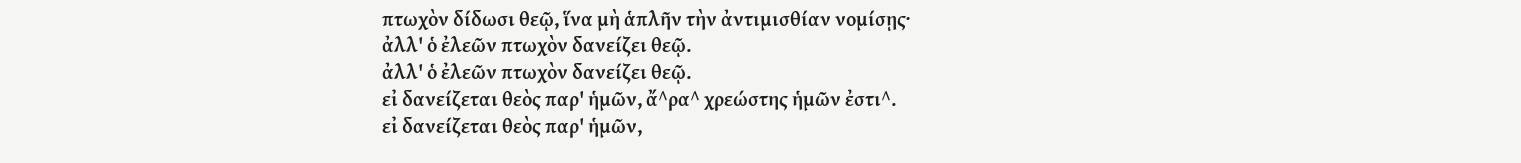πτωχὸν δίδωσι θεῷ, ἵνα μὴ ἁπλῆν τὴν ἀντιμισθίαν νομίσῃς·
ἀλλ' ὁ ἐλεῶν πτωχὸν δανείζει θεῷ.
ἀλλ' ὁ ἐλεῶν πτωχὸν δανείζει θεῷ.
εἰ δανείζεται θεὸς παρ' ἡμῶν, ἄ^ρα^ χρεώστης ἡμῶν ἐστι^.
εἰ δανείζεται θεὸς παρ' ἡμῶν,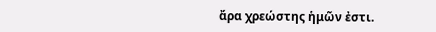ἄρα χρεώστης ἡμῶν ἐστι.